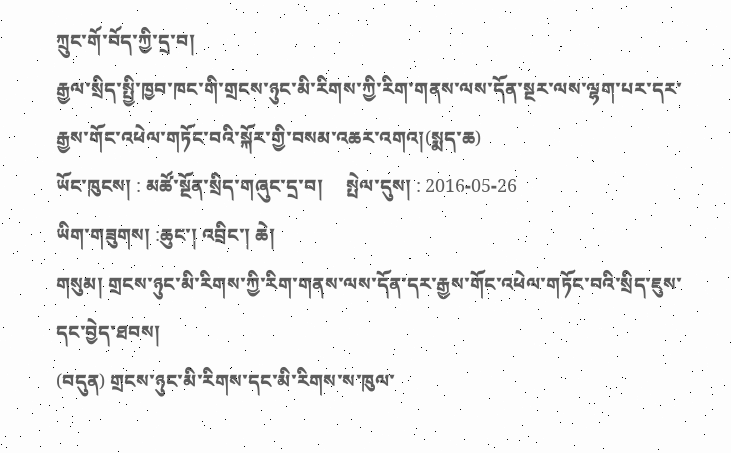ཀྲུང་གོ་བོད་ཀྱི་དྲ་བ།
རྒྱལ་སྲིད་སྤྱི་ཁྱབ་ཁང་གི་གྲངས་ཉུང་མི་རིགས་ཀྱི་རིག་གནས་ལས་དོན་སྔར་ལས་ལྷག་པར་དར་རྒྱས་གོང་འཕེལ་གཏོང་བའི་སྐོར་གྱི་བསམ་འཆར་འགའ།(སྨད་ཆ)
ཡོང་ཁུངས། : མཚོ་སྔོན་སྲིད་གཞུང་དྲ་བ།     སྤེལ་དུས། : 2016-05-26
ཡིག་གཟུགས། :ཆུང་། འབྲིང་། ཆེ།
གསུམ། གྲངས་ཉུང་མི་རིགས་ཀྱི་རིག་གནས་ལས་དོན་དར་རྒྱས་གོང་འཕེལ་གཏོང་བའི་སྲིད་ཇུས་དང་བྱེད་ཐབས།
(བདུན) གྲངས་ཉུང་མི་རིགས་དང་མི་རིགས་ས་ཁུལ་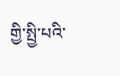གྱི་སྤྱི་པའི་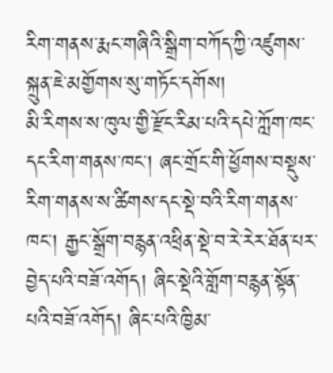རིག་གནས་རྨང་གཞིའི་སྒྲིག་བཀོད་ཀྱི་འཛུགས་སྐྲུན་ཇེ་མགྱོགས་སུ་གཏོང་དགོས།
མི་རིགས་ས་ཁུལ་གྱི་རྫོང་རིམ་པའི་དཔེ་ཀློག་ཁང་དང་རིག་གནས་ཁང་། ཞང་གྲོང་གི་ཕྱོགས་བསྡུས་རིག་གནས་ས་ཚིགས་དང་སྡེ་བའི་རིག་གནས་ཁང་། རྒྱང་སྒྲོག་བརྙན་འཕྲིན་སྡེ་བ་རེ་རེར་ཐོན་པར་བྱེད་པའི་བཟོ་འགོད། ཞིང་སྡེའི་གློག་བརྙན་སྟོན་པའི་བཟོ་འགོད། ཞིང་པའི་ཁྱིམ་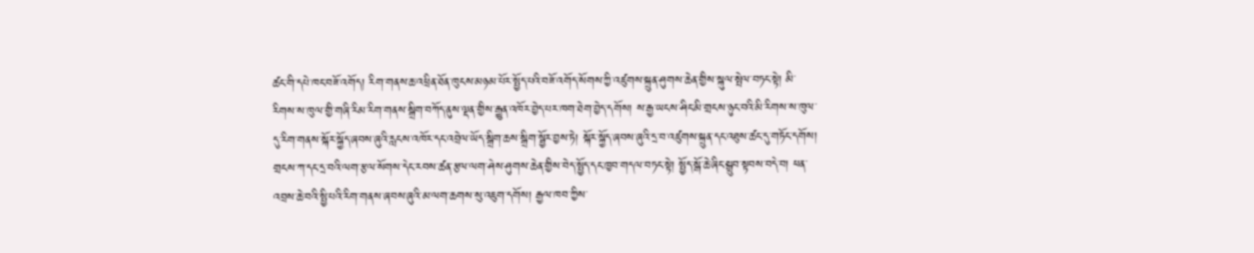ཚང་གི་དཔེ་ཁང་བཟོ་འགོད། རིག་གནས་ཆ་འཕྲིན་ཐོན་ཁུངས་མཉམ་པོར་སྤྱོད་པའི་བཟོ་འགོད་སོགས་ཀྱི་འཛུགས་སྐྲུན་ཤུགས་ཆེན་གྱིས་སྐུལ་སྤེལ་བཏང་སྟེ། མི་རིགས་ས་ཁུལ་གྱི་གཞི་རིམ་རིག་གནས་སྒྲིག་བཀོད་ནུས་ལྡན་གྱིས་རྒྱུན་འཁོར་བྱེད་པར་ཁག་ཐེག་བྱེད་དགོས། ས་རྒྱ་ཡངས་ཤིང་མི་གྲངས་ཉུང་བའི་མི་རིགས་ས་ཁུལ་དུ་རིག་གནས་སྐོར་སྐྱོད་ཞབས་ཞུའི་རླངས་འཁོར་དང་འབྲེལ་ཡོད་སྒྲིག་ཆས་སྒྲིག་སྦྱོར་བྱས་ཏེ། སྐོར་སྐྱོད་ཞབས་ཞུའི་དྲ་བ་འཛུགས་སྐྲུན་དང་འཐུས་ཚང་དུ་གཏོང་དགོས། གྲངས་ཀ་དང་དྲ་བའི་ལག་རྩལ་སོགས་དེང་རབས་ཚན་རྩལ་ལག་ཤེས་ཤུགས་ཆེན་གྱིས་བེད་སྤྱོད་དང་ཁྱབ་གདལ་བཏང་སྟེ། སྤྱོད་སྒོ་ཆེ་ཞིང་སྒྲུབ་སྟབས་བདེ་བ། ཕན་འབྲས་ཆེ་བའི་སྤྱི་པའི་རིག་གནས་ཞབས་ཞུའི་མ་ལག་ཆགས་སུ་འཇུག་དགོས། རྒྱལ་ཁབ་ཀྱིས་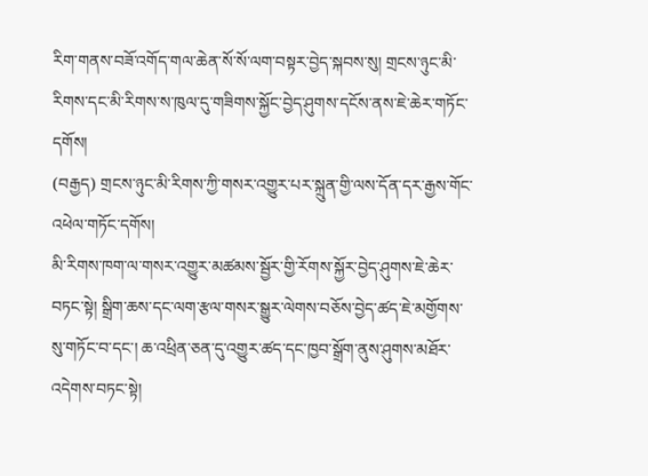རིག་གནས་བཟོ་འགོད་གལ་ཆེན་སོ་སོ་ལག་བསྟར་བྱེད་སྐབས་སུ། གྲངས་ཉུང་མི་རིགས་དང་མི་རིགས་ས་ཁུལ་དུ་གཟིགས་སྐྱོང་བྱེད་ཤུགས་དངོས་ནས་ཇེ་ཆེར་གཏོང་དགོས།
(བརྒྱད) གྲངས་ཉུང་མི་རིགས་ཀྱི་གསར་འགྱུར་པར་སྐྲུན་གྱི་ལས་དོན་དར་རྒྱས་གོང་འཕེལ་གཏོང་དགོས།
མི་རིགས་ཁག་ལ་གསར་འགྱུར་མཚམས་སྦྱོར་གྱི་རོགས་སྐྱོར་བྱེད་ཤུགས་ཇེ་ཆེར་བཏང་སྟེ། སྒྲིག་ཆས་དང་ལག་རྩལ་གསར་སྒྱུར་ལེགས་བཅོས་བྱེད་ཚད་ཇེ་མགྱོགས་སུ་གཏོང་བ་དང་། ཆ་འཕྲིན་ཅན་དུ་འགྱུར་ཚད་དང་ཁྱབ་སྒྲོག་ནུས་ཤུགས་མཐོར་འདེགས་བཏང་སྟེ།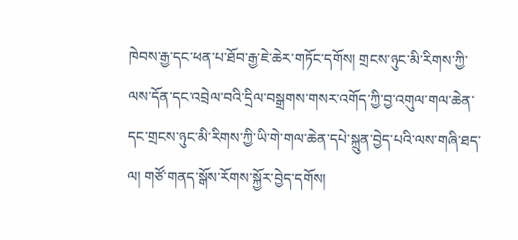ཁེབས་རྒྱ་དང་ཕན་པ་ཐོབ་རྒྱ་ཇེ་ཆེར་གཏོང་དགོས། གྲངས་ཉུང་མི་རིགས་ཀྱི་ལས་དོན་དང་འབྲེལ་བའི་དྲིལ་བསྒྲགས་གསར་འགོད་ཀྱི་བྱ་འགུལ་གལ་ཆེན་དང་གྲངས་ཉུང་མི་རིགས་ཀྱི་ཡི་གེ་གལ་ཆེན་དཔེ་སྐྲུན་བྱེད་པའི་ལས་གཞི་ཐད་ལ། གཙོ་གནད་སྒོས་རོགས་སྐྱོར་བྱེད་དགོས།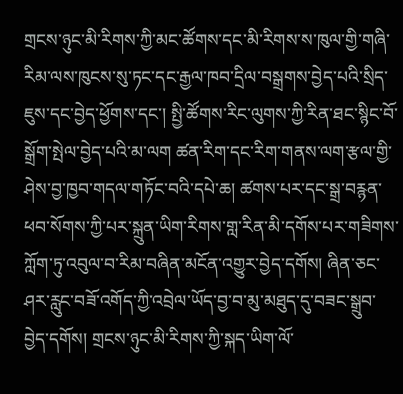གྲངས་ཉུང་མི་རིགས་ཀྱི་མང་ཚོགས་དང་མི་རིགས་ས་ཁུལ་གྱི་གཞི་རིམ་ལས་ཁུངས་སུ་ཏང་དང་རྒྱལ་ཁབ་དྲིལ་བསྒྲགས་བྱེད་པའི་སྲིད་ཇུས་དང་བྱེད་ཕྱོགས་དང་། སྤྱི་ཚོགས་རིང་ལུགས་ཀྱི་རིན་ཐང་སྙིང་བོ་སྒྲོག་སྤེལ་བྱེད་པའི་མ་ལག ཚན་རིག་དང་རིག་གནས་ལག་རྩལ་གྱི་ཤེས་བྱ་ཁྱབ་གདལ་གཏོང་བའི་དཔེ་ཆ། ཚགས་པར་དང་སྒྲ་བརྙན་ཕབ་སོགས་ཀྱི་པར་སྐྲུན་ཡིག་རིགས་གླ་རིན་མི་དགོས་པར་གཟིགས་ཀློག་ཏུ་འབུལ་བ་རིམ་བཞིན་མངོན་འགྱུར་བྱེད་དགོས། ཞིན་ཅང་ཤར་རླུང་བཟོ་འགོད་ཀྱི་འབྲེལ་ཡོད་བྱ་བ་མུ་མཐུད་དུ་བཟང་སྒྲུབ་བྱེད་དགོས། གྲངས་ཉུང་མི་རིགས་ཀྱི་སྐད་ཡིག་ལོ་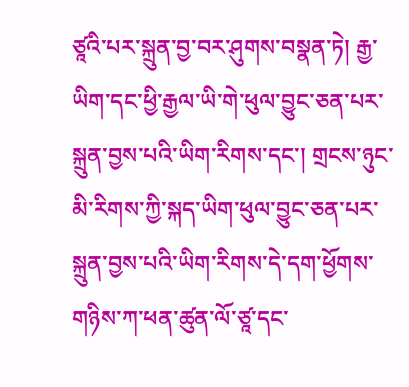ཙཱའི་པར་སྐྲུན་བྱ་བར་ཤུགས་བསྣན་ཏེ། རྒྱ་ཡིག་དང་ཕྱི་རྒྱལ་ཡི་གེ་ཕུལ་བྱུང་ཅན་པར་སྐྲུན་བྱས་པའི་ཡིག་རིགས་དང་། གྲངས་ཉུང་མི་རིགས་ཀྱི་སྐད་ཡིག་ཕུལ་བྱུང་ཅན་པར་སྐྲུན་བྱས་པའི་ཡིག་རིགས་དེ་དག་ཕྱོགས་གཉིས་ཀ་ཕན་ཚུན་ལོ་ཙཱ་དང་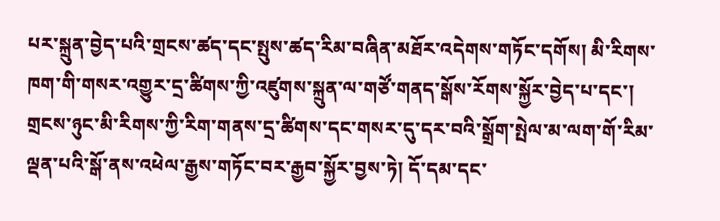པར་སྐྲུན་བྱེད་པའི་གྲངས་ཚད་དང་སྤུས་ཚད་རིམ་བཞིན་མཐོར་འདེགས་གཏོང་དགོས། མི་རིགས་ཁག་གི་གསར་འགྱུར་དྲ་ཚིགས་ཀྱི་འཛུགས་སྐྲུན་ལ་གཙོ་གནད་སྒོས་རོགས་སྐྱོར་བྱེད་པ་དང་། གྲངས་ཉུང་མི་རིགས་ཀྱི་རིག་གནས་དྲ་ཚིགས་དང་གསར་དུ་དར་བའི་སྒྲོག་སྤེལ་མ་ལག་གོ་རིམ་ལྡན་པའི་སྒོ་ནས་འཕེལ་རྒྱས་གཏོང་བར་རྒྱབ་སྐྱོར་བྱས་ཏེ། དོ་དམ་དང་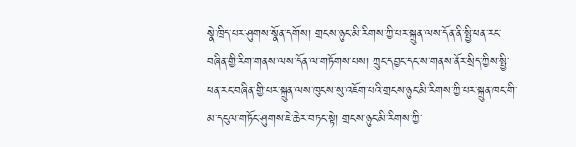སྣེ་ཁྲིད་པར་ཤུགས་སྣོན་དགོས། གྲངས་ཉུང་མི་རིགས་ཀྱི་པར་སྐྲུན་ལས་དོན་ནི་སྤྱི་ཕན་རང་བཞིན་གྱི་རིག་གནས་ལས་དོན་ལ་གཏོགས་པས། ཀྲུང་དབྱང་དང་ས་གནས་ནོར་སྲིད་ཀྱིས་སྤྱི་ཕན་རང་བཞིན་གྱི་པར་སྐྲུན་ལས་ཁུངས་སུ་འཇོག་པའི་གྲངས་ཉུང་མི་རིགས་ཀྱི་པར་སྐྲུན་ཁང་གི་མ་དངུལ་གཏོང་ཤུགས་ཇེ་ཆེར་བཏང་སྟེ། གྲངས་ཉུང་མི་རིགས་ཀྱི་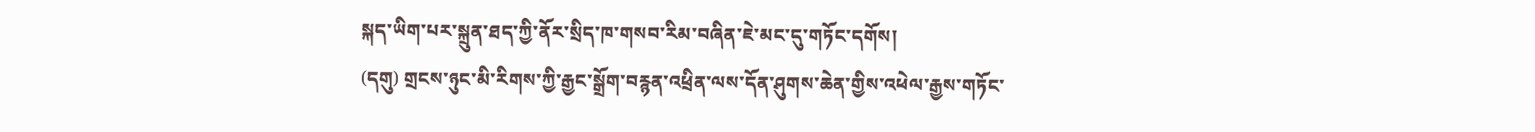སྐད་ཡིག་པར་སྐྲུན་ཐད་ཀྱི་ནོར་སྲིད་ཁ་གསབ་རིམ་བཞིན་ཇེ་མང་དུ་གཏོང་དགོས།
(དགུ) གྲངས་ཉུང་མི་རིགས་ཀྱི་རྒྱང་སྒྲོག་བརྙན་འཕྲིན་ལས་དོན་ཤུགས་ཆེན་གྱིས་འཕེལ་རྒྱས་གཏོང་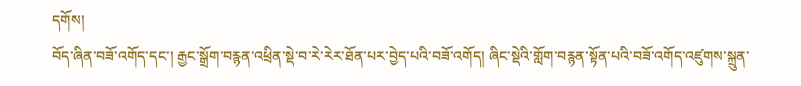དགོས།
བོད་ཞིན་བཟོ་འགོད་དང་། རྒྱང་སྒྲོག་བརྙན་འཕྲིན་སྡེ་བ་རེ་རེར་ཐོན་པར་བྱེད་པའི་བཟོ་འགོད། ཞིང་སྡེའི་གློག་བརྙན་སྟོན་པའི་བཟོ་འགོད་འཛུགས་སྐྲུན་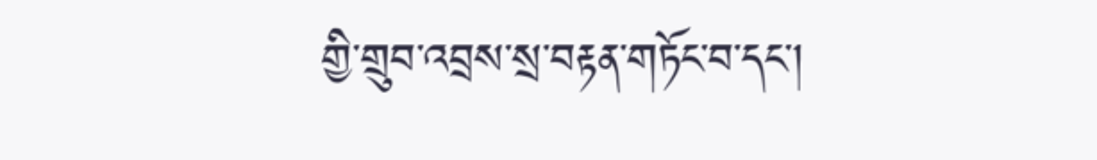གྱི་གྲུབ་འབྲས་སྲ་བརྟན་གཏོང་བ་དང་།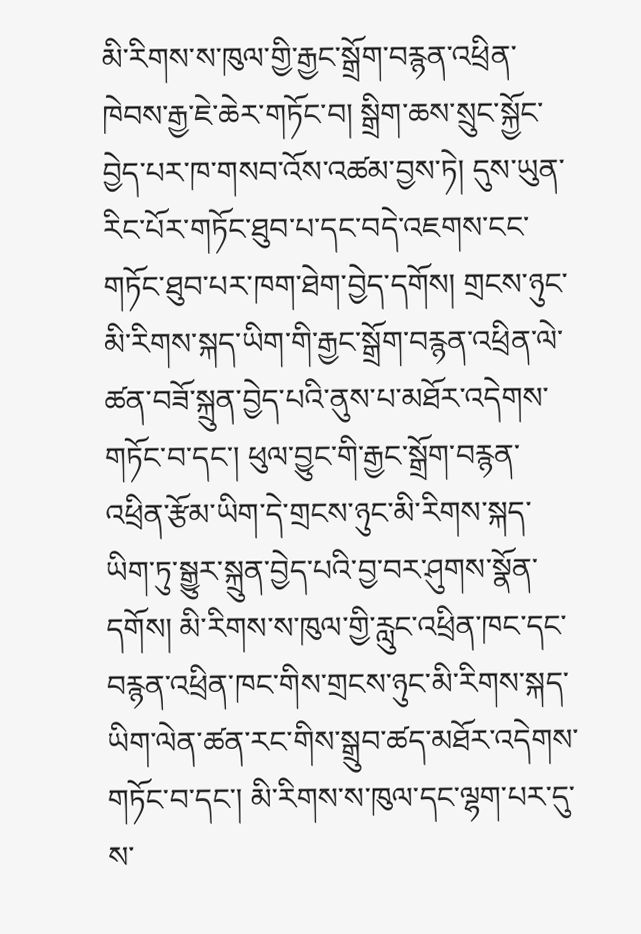མི་རིགས་ས་ཁུལ་གྱི་རྒྱང་སྒྲོག་བརྙན་འཕྲིན་ཁེབས་རྒྱ་ཇེ་ཆེར་གཏོང་བ། སྒྲིག་ཆས་སྲུང་སྐྱོང་བྱེད་པར་ཁ་གསབ་འོས་འཚམ་བྱས་ཏེ། དུས་ཡུན་རིང་པོར་གཏོང་ཐུབ་པ་དང་བདེ་འཇགས་ངང་གཏོང་ཐུབ་པར་ཁག་ཐེག་བྱེད་དགོས། གྲངས་ཉུང་མི་རིགས་སྐད་ཡིག་གི་རྒྱང་སྒྲོག་བརྙན་འཕྲིན་ལེ་ཚན་བཟོ་སྐྲུན་བྱེད་པའི་ནུས་པ་མཐོར་འདེགས་གཏོང་བ་དང་། ཕུལ་བྱུང་གི་རྒྱང་སྒྲོག་བརྙན་འཕྲིན་རྩོམ་ཡིག་དེ་གྲངས་ཉུང་མི་རིགས་སྐད་ཡིག་ཏུ་སྒྱུར་སྐྲུན་བྱེད་པའི་བྱ་བར་ཤུགས་སྣོན་དགོས། མི་རིགས་ས་ཁུལ་གྱི་རླུང་འཕྲིན་ཁང་དང་བརྙན་འཕྲིན་ཁང་གིས་གྲངས་ཉུང་མི་རིགས་སྐད་ཡིག་ལེན་ཚན་རང་གིས་སྒྲུབ་ཚད་མཐོར་འདེགས་གཏོང་བ་དང་། མི་རིགས་ས་ཁུལ་དང་ལྷག་པར་དུ་ས་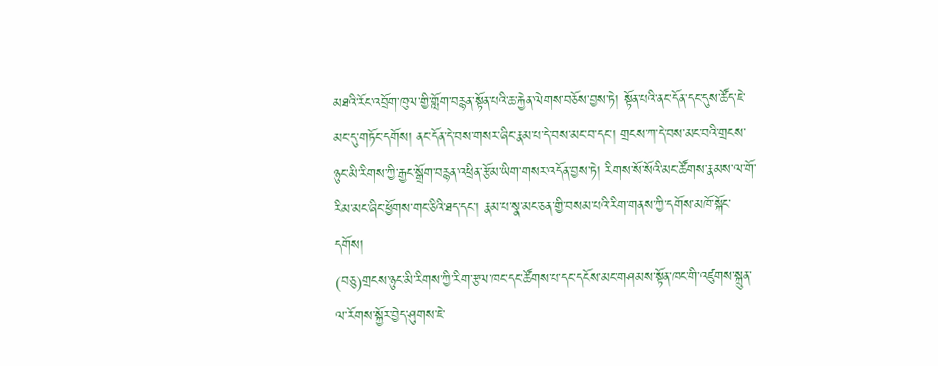མཐའི་རོང་འབྲོག་ཁུལ་གྱི་གློག་བརྙན་སྟོན་པའི་ཆ་རྐྱེན་ལེགས་བཅོས་བྱས་ཏེ། སྟོན་པའི་ནང་དོན་དང་དུས་ཚོད་ཇེ་མང་དུ་གཏོང་དགོས། ནང་དོན་དེ་བས་གསར་ཞིང་རྣམ་པ་དེ་བས་མང་བ་དང་། གྲངས་ཀ་དེ་བས་མང་བའི་གྲངས་ཉུང་མི་རིགས་ཀྱི་རྒྱང་སྒྲོག་བརྙན་འཕྲིན་རྩོམ་ཡིག་གསར་འདོན་བྱས་ཏེ། རིགས་སོ་སོའི་མང་ཚོགས་རྣམས་ལ་གོ་རིམ་མང་ཞིང་ཕྱོགས་གང་ཅིའི་ཐད་དང་། རྣམ་པ་སྣ་མང་ཅན་གྱི་བསམ་པའི་རིག་གནས་ཀྱི་དགོས་མཁོ་སྐོང་དགོས།
(བཅུ)གྲངས་ཉུང་མི་རིགས་ཀྱི་རིག་རྩལ་ཁང་དང་ཚོགས་པ་དང་དངོས་མང་གཤམས་སྟོན་ཁང་གི་འཛུགས་སྐྲུན་ལ་རོགས་སྐྱོར་བྱེད་ཤུགས་ཇེ་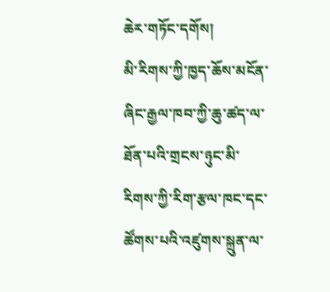ཆེར་གཏོང་དགོས།
མི་རིགས་ཀྱི་ཁྱད་ཆོས་མངོན་ཞིང་རྒྱལ་ཁབ་ཀྱི་ཆུ་ཚད་ལ་ཐོན་པའི་གྲངས་ཉུང་མི་རིགས་ཀྱི་རིག་རྩལ་ཁང་དང་ཚོགས་པའི་འཛུགས་སྐྲུན་ལ་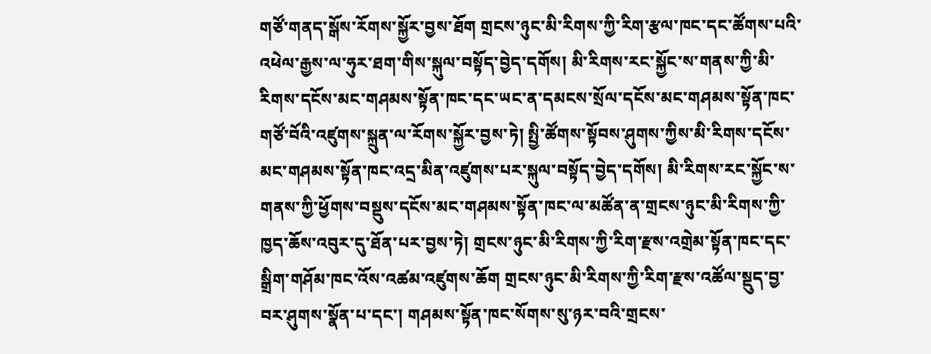གཙོ་གནད་སྒོས་རོགས་སྐྱོར་བྱས་ཐོག གྲངས་ཉུང་མི་རིགས་ཀྱི་རིག་རྩལ་ཁང་དང་ཚོགས་པའི་འཕེལ་རྒྱས་ལ་ཧུར་ཐག་གིས་སྐུལ་བསྟོད་བྱེད་དགོས། མི་རིགས་རང་སྐྱོང་ས་གནས་ཀྱི་མི་རིགས་དངོས་མང་གཤམས་སྟོན་ཁང་དང་ཡང་ན་དམངས་སྲོལ་དངོས་མང་གཤམས་སྟོན་ཁང་གཙོ་བོའི་འཛུགས་སྐྲུན་ལ་རོགས་སྐྱོར་བྱས་ཏེ། སྤྱི་ཚོགས་སྟོབས་ཤུགས་ཀྱིས་མི་རིགས་དངོས་མང་གཤམས་སྟོན་ཁང་འདྲ་མིན་འཛུགས་པར་སྐུལ་བསྟོད་བྱེད་དགོས། མི་རིགས་རང་སྐྱོང་ས་གནས་ཀྱི་ཕྱོགས་བསྡུས་དངོས་མང་གཤམས་སྟོན་ཁང་ལ་མཚོན་ན་གྲངས་ཉུང་མི་རིགས་ཀྱི་ཁྱད་ཆོས་འབུར་དུ་ཐོན་པར་བྱས་ཏེ། གྲངས་ཉུང་མི་རིགས་ཀྱི་རིག་རྫས་འགྲེམ་སྟོན་ཁང་དང་སྒྲིག་གཤོམ་ཁང་འོས་འཚམ་འཛུགས་ཆོག གྲངས་ཉུང་མི་རིགས་ཀྱི་རིག་རྫས་འཚོལ་སྡུད་བྱ་བར་ཤུགས་སྣོན་པ་དང་། གཤམས་སྟོན་ཁང་སོགས་སུ་ཉར་བའི་གྲངས་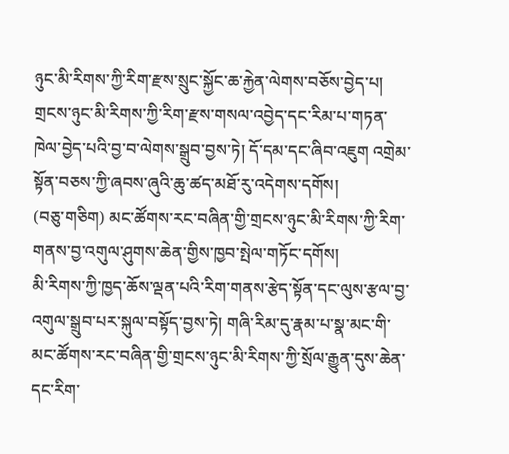ཉུང་མི་རིགས་ཀྱི་རིག་རྫས་སྲུང་སྐྱོང་ཆ་རྐྱེན་ལེགས་བཅོས་བྱེད་པ། གྲངས་ཉུང་མི་རིགས་ཀྱི་རིག་རྫས་གསལ་འབྱེད་དང་རིམ་པ་གཏན་ཁེལ་བྱེད་པའི་བྱ་བ་ལེགས་སྒྲུབ་བྱས་ཏེ། དོ་དམ་དང་ཞིབ་འཇུག འགྲེམ་སྟོན་བཅས་ཀྱི་ཞབས་ཞུའི་ཆུ་ཚད་མཐོ་རུ་འདེགས་དགོས།
(བཅུ་གཅིག) མང་ཚོགས་རང་བཞིན་གྱི་གྲངས་ཉུང་མི་རིགས་ཀྱི་རིག་གནས་བྱ་འགུལ་ཤུགས་ཆེན་གྱིས་ཁྱབ་སྤེལ་གཏོང་དགོས།
མི་རིགས་ཀྱི་ཁྱད་ཆོས་ལྡན་པའི་རིག་གནས་རྩེད་སྟོན་དང་ལུས་རྩལ་བྱ་འགུལ་སྒྲུབ་པར་སྐུལ་བསྟོད་བྱས་ཏེ། གཞི་རིམ་དུ་རྣམ་པ་སྣ་མང་གི་མང་ཚོགས་རང་བཞིན་གྱི་གྲངས་ཉུང་མི་རིགས་ཀྱི་སྲོལ་རྒྱུན་དུས་ཆེན་དང་རིག་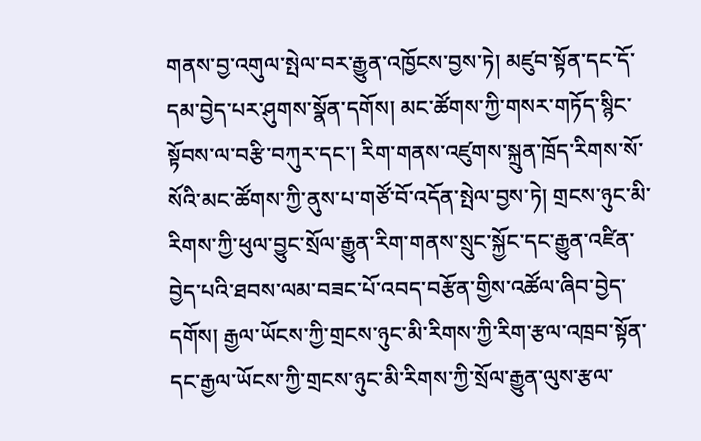གནས་བྱ་འགུལ་སྤེལ་བར་རྒྱུན་འཁྱོངས་བྱས་ཏེ། མཛུབ་སྟོན་དང་དོ་དམ་བྱེད་པར་ཤུགས་སྣོན་དགོས། མང་ཚོགས་ཀྱི་གསར་གཏོད་སྙིང་སྟོབས་ལ་བརྩི་བཀུར་དང་། རིག་གནས་འཛུགས་སྐྲུན་ཁྲོད་རིགས་སོ་སོའི་མང་ཚོགས་ཀྱི་ནུས་པ་གཙོ་བོ་འདོན་སྤེལ་བྱས་ཏེ། གྲངས་ཉུང་མི་རིགས་ཀྱི་ཕུལ་བྱུང་སྲོལ་རྒྱུན་རིག་གནས་སྲུང་སྐྱོང་དང་རྒྱུན་འཛིན་བྱེད་པའི་ཐབས་ལམ་བཟང་པོ་འབད་བརྩོན་གྱིས་འཚོལ་ཞིབ་བྱེད་དགོས། རྒྱལ་ཡོངས་ཀྱི་གྲངས་ཉུང་མི་རིགས་ཀྱི་རིག་རྩལ་འཁྲབ་སྟོན་དང་རྒྱལ་ཡོངས་ཀྱི་གྲངས་ཉུང་མི་རིགས་ཀྱི་སྲོལ་རྒྱུན་ལུས་རྩལ་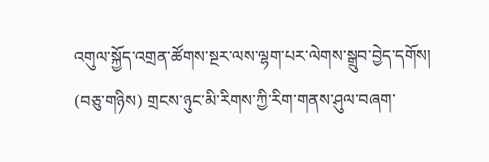འགུལ་སྐྱོད་འགྲན་ཚོགས་སྔར་ལས་ལྷག་པར་ལེགས་སྒྲུབ་བྱེད་དགོས།
(བཅུ་གཉིས) གྲངས་ཉུང་མི་རིགས་ཀྱི་རིག་གནས་ཤུལ་བཞག་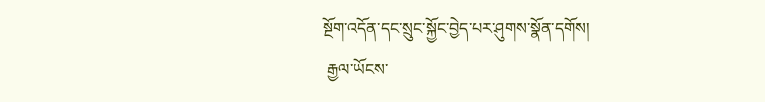སྔོག་འདོན་དང་སྲུང་སྐྱོང་བྱེད་པར་ཤུགས་སྣོན་དགོས།
 རྒྱལ་ཡོངས་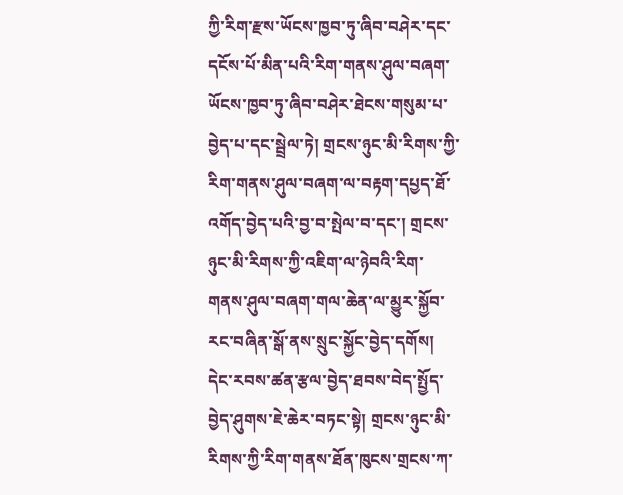ཀྱི་རིག་རྫས་ཡོངས་ཁྱབ་ཏུ་ཞིབ་བཤེར་དང་དངོས་པོ་མིན་པའི་རིག་གནས་ཤུལ་བཞག་ཡོངས་ཁྱབ་ཏུ་ཞིབ་བཤེར་ཐེངས་གསུམ་པ་བྱེད་པ་དང་སྦྲེལ་ཏེ། གྲངས་ཉུང་མི་རིགས་ཀྱི་རིག་གནས་ཤུལ་བཞག་ལ་བརྟག་དཔྱད་ཐོ་འགོད་བྱེད་པའི་བྱ་བ་སྤེལ་བ་དང་། གྲངས་ཉུང་མི་རིགས་ཀྱི་འཇིག་ལ་ཉེབའི་རིག་གནས་ཤུལ་བཞག་གལ་ཆེན་ལ་མྱུར་སྐྱོབ་རང་བཞིན་སྒོ་ནས་སྲུང་སྐྱོང་བྱེད་དགོས། དེང་རབས་ཚན་རྩལ་བྱེད་ཐབས་བེད་སྤྱོད་བྱེད་ཤུགས་ཇེ་ཆེར་བཏང་སྟེ། གྲངས་ཉུང་མི་རིགས་ཀྱི་རིག་གནས་ཐོན་ཁུངས་གྲངས་ཀ་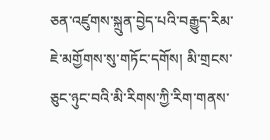ཅན་འཛུགས་སྐྲུན་བྱེད་པའི་བརྒྱུད་རིམ་ཇེ་མགྱོགས་སུ་གཏོང་དགོས། མི་གྲངས་ཅུང་ཉུང་བའི་མི་རིགས་ཀྱི་རིག་གནས་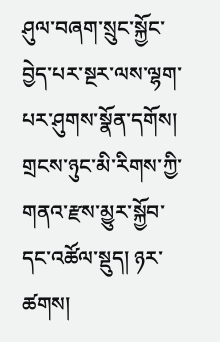ཤུལ་བཞག་སྲུང་སྐྱོང་བྱེད་པར་སྔར་ལས་ལྷག་པར་ཤུགས་སྣོན་དགོས། གྲངས་ཉུང་མི་རིགས་ཀྱི་གནའ་རྫས་མྱུར་སྐྱོབ་དང་འཚོལ་སྡུད། ཉར་ཚགས།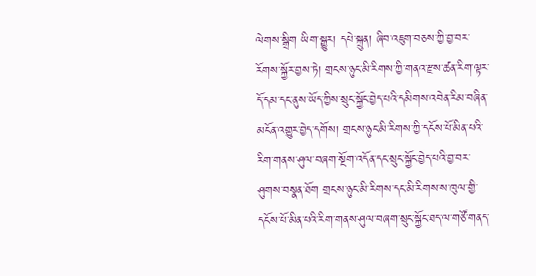ལེགས་སྒྲིག ཡིག་སྒྱུར། དཔེ་སྐྲུན། ཞིབ་འཇུག་བཅས་ཀྱི་བྱ་བར་རོགས་སྐྱོར་བྱས་ཏེ། གྲངས་ཉུང་མི་རིགས་ཀྱི་གནའ་རྫས་ཚན་རིག་ལྟར་དོ་དམ་དང་ནུས་ཡོད་ཀྱིས་སྲུང་སྐྱོང་བྱེད་པའི་དམིགས་འབེན་རིམ་བཞིན་མངོན་འགྱུར་བྱེད་དགོས། གྲངས་ཉུང་མི་རིགས་ཀྱི་དངོས་པོ་མིན་པའི་རིག་གནས་ཤུལ་བཞག་སྔོག་འདོན་དང་སྲུང་སྐྱོང་བྱེད་པའི་བྱ་བར་ཤུགས་བསྣན་ཐོག གྲངས་ཉུང་མི་རིགས་དང་མི་རིགས་ས་ཁུལ་གྱི་དངོས་པོ་མིན་པའི་རིག་གནས་ཤུལ་བཞག་སྲུང་སྐྱོང་ཐད་ལ་གཙོ་གནད་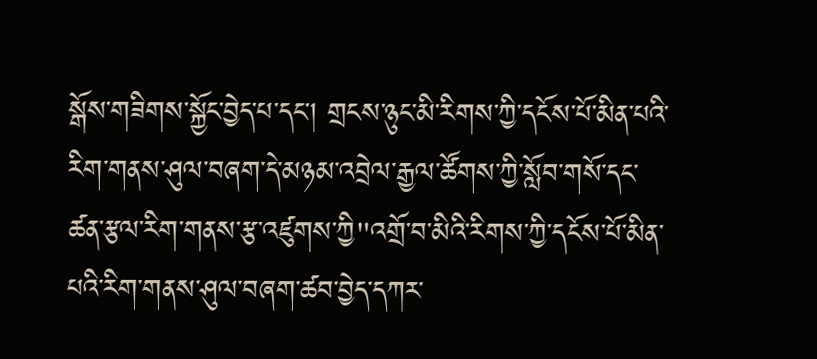སྒོས་གཟིགས་སྐྱོང་བྱེད་པ་དང་། གྲངས་ཉུང་མི་རིགས་ཀྱི་དངོས་པོ་མིན་པའི་རིག་གནས་ཤུལ་བཞག་དེ་མཉམ་འབྲེལ་རྒྱལ་ཚོགས་ཀྱི་སློབ་གསོ་དང་ཚན་རྩལ་རིག་གནས་རྩ་འཛུགས་ཀྱི"འགྲོ་བ་མིའི་རིགས་ཀྱི་དངོས་པོ་མིན་པའི་རིག་གནས་ཤུལ་བཞག་ཚབ་བྱེད་དཀར་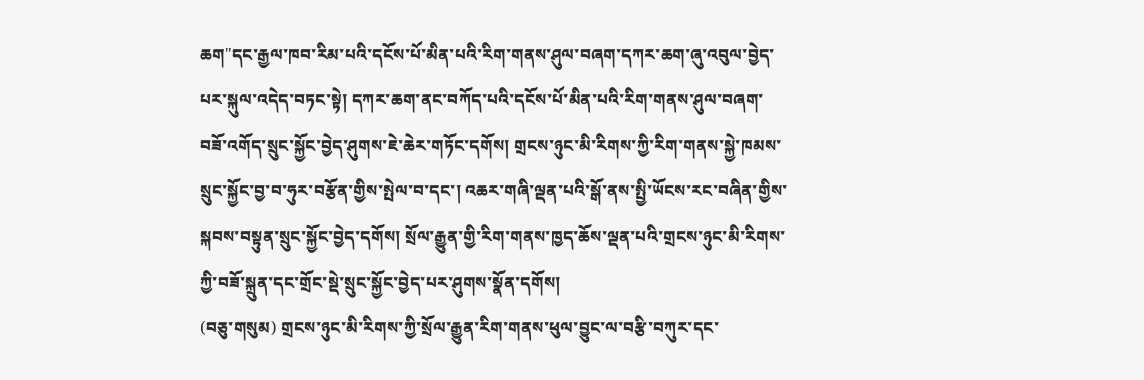ཆག"དང་རྒྱལ་ཁབ་རིམ་པའི་དངོས་པོ་མིན་པའི་རིག་གནས་ཤུལ་བཞག་དཀར་ཆག་ཞུ་འབུལ་བྱེད་པར་སྐུལ་འདེད་བཏང་སྟེ། དཀར་ཆག་ནང་བཀོད་པའི་དངོས་པོ་མིན་པའི་རིག་གནས་ཤུལ་བཞག་བཟོ་འགོད་སྲུང་སྐྱོང་བྱེད་ཤུགས་ཇེ་ཆེར་གཏོང་དགོས། གྲངས་ཉུང་མི་རིགས་ཀྱི་རིག་གནས་སྐྱེ་ཁམས་སྲུང་སྐྱོང་བྱ་བ་ཧུར་བརྩོན་གྱིས་སྤེལ་བ་དང་། འཆར་གཞི་ལྡན་པའི་སྒོ་ནས་སྤྱི་ཡོངས་རང་བཞིན་གྱིས་སྐབས་བསྟུན་སྲུང་སྐྱོང་བྱེད་དགོས། སྲོལ་རྒྱུན་གྱི་རིག་གནས་ཁྱད་ཆོས་ལྡན་པའི་གྲངས་ཉུང་མི་རིགས་ཀྱི་བཟོ་སྐྲུན་དང་གྲོང་སྡེ་སྲུང་སྐྱོང་བྱེད་པར་ཤུགས་སྣོན་དགོས།
(བཅུ་གསུམ) གྲངས་ཉུང་མི་རིགས་ཀྱི་སྲོལ་རྒྱུན་རིག་གནས་ཕུལ་བྱུང་ལ་བརྩི་བཀུར་དང་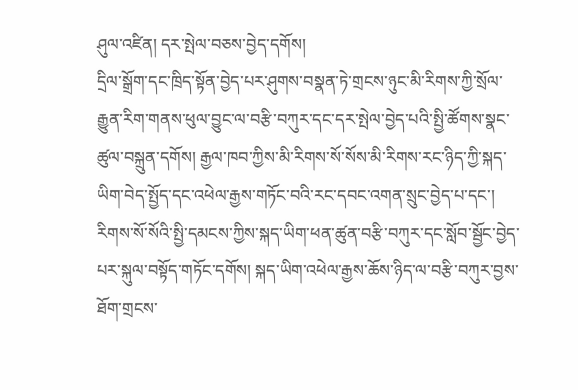ཤུལ་འཛིན། དར་སྤེལ་བཅས་བྱེད་དགོས།
དྲིལ་སྒྲོག་དང་ཁྲིད་སྟོན་བྱེད་པར་ཤུགས་བསྣན་ཏེ་གྲངས་ཉུང་མི་རིགས་ཀྱི་སྲོལ་རྒྱུན་རིག་གནས་ཕུལ་བྱུང་ལ་བརྩི་བཀུར་དང་དར་སྤེལ་བྱེད་པའི་སྤྱི་ཚོགས་སྣང་ཚུལ་བསྐྲུན་དགོས། རྒྱལ་ཁབ་ཀྱིས་མི་རིགས་སོ་སོས་མི་རིགས་རང་ཉིད་ཀྱི་སྐད་ཡིག་བེད་སྤྱོད་དང་འཕེལ་རྒྱས་གཏོང་བའི་རང་དབང་འགན་སྲུང་བྱེད་པ་དང་། རིགས་སོ་སོའི་སྤྱི་དམངས་ཀྱིས་སྐད་ཡིག་ཕན་ཚུན་བརྩི་བཀུར་དང་སློབ་སྦྱོང་བྱེད་པར་སྐུལ་བསྟོད་གཏོང་དགོས། སྐད་ཡིག་འཕེལ་རྒྱས་ཆོས་ཉིད་ལ་བརྩི་བཀུར་བྱས་ཐོག་གྲངས་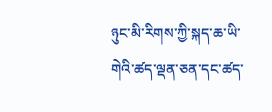ཉུང་མི་རིགས་ཀྱི་སྐད་ཆ་ཡི་གེའི་ཚད་ལྡན་ཅན་དང་ཚད་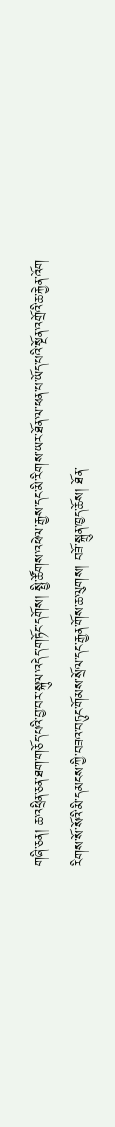གཞི་ཅན། ཆ་འཕྲིན་ཅན་ཐག་གཅོད་པའི་བྱ་བར་སྐུལ་འདེད་གཏོང་དགོས། སྤྱི་ཚོགས་འཕེལ་རྒྱས་དང་མི་རིགས་ཡར་ཐོན་ལ་ཕན་པ་ཡོད་པའི་སྔོན་འགྲོའི་ཆ་རྐྱེན་འོག རིགས་སོ་སོའི་མི་དམངས་ཀྱི་བཟའ་བཏུང་གོམས་སྲོལ་དང་རྒྱན་གོས་ཆ་ལུགས། བཟོ་སྐྲུན་ཁྱད་ཆོས། ཐོན་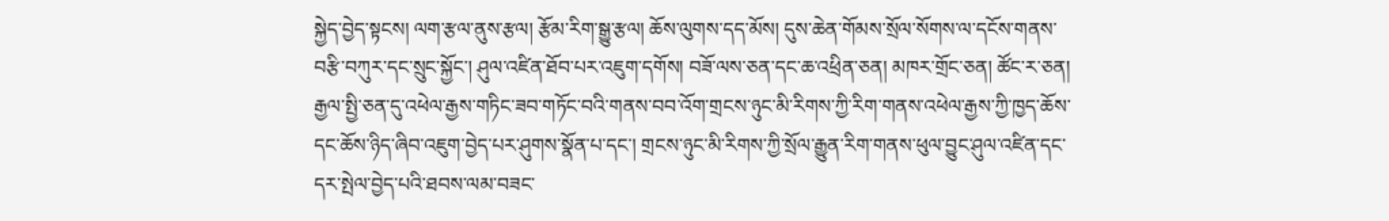སྐྱེད་བྱེད་སྟངས། ལག་རྩལ་ནུས་རྩལ། རྩོམ་རིག་སྒྱུ་རྩལ། ཆོས་ལུགས་དད་མོས། དུས་ཆེན་གོམས་སྲོལ་སོགས་ལ་དངོས་གནས་བརྩི་བཀུར་དང་སྲུང་སྐྱོང་། ཤུལ་འཛིན་ཐོབ་པར་འཇུག་དགོས། བཟོ་ལས་ཅན་དང་ཆ་འཕྲིན་ཅན། མཁར་གྲོང་ཅན། ཚོང་ར་ཅན། རྒྱལ་སྤྱི་ཅན་དུ་འཕེལ་རྒྱས་གཏིང་ཟབ་གཏོང་བའི་གནས་བབ་འོག་གྲངས་ཉུང་མི་རིགས་ཀྱི་རིག་གནས་འཕེལ་རྒྱས་ཀྱི་ཁྱད་ཆོས་དང་ཆོས་ཉིད་ཞིབ་འཇུག་བྱེད་པར་ཤུགས་སྣོན་པ་དང་། གྲངས་ཉུང་མི་རིགས་ཀྱི་སྲོལ་རྒྱུན་རིག་གནས་ཕུལ་བྱུང་ཤུལ་འཛིན་དང་དར་སྤེལ་བྱེད་པའི་ཐབས་ལམ་བཟང་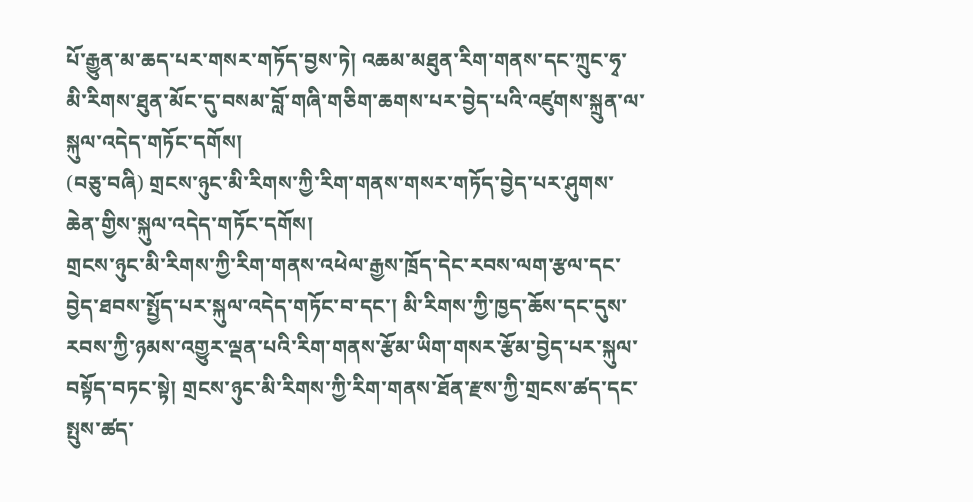པོ་རྒྱུན་མ་ཆད་པར་གསར་གཏོད་བྱས་ཏེ། འཆམ་མཐུན་རིག་གནས་དང་ཀྲུང་ཧྭ་མི་རིགས་ཐུན་མོང་དུ་བསམ་བློ་གཞི་གཅིག་ཆགས་པར་བྱེད་པའི་འཛུགས་སྐྲུན་ལ་སྐུལ་འདེད་གཏོང་དགོས།
(བཅུ་བཞི) གྲངས་ཉུང་མི་རིགས་ཀྱི་རིག་གནས་གསར་གཏོད་བྱེད་པར་ཤུགས་ཆེན་གྱིས་སྐུལ་འདེད་གཏོང་དགོས།
གྲངས་ཉུང་མི་རིགས་ཀྱི་རིག་གནས་འཕེལ་རྒྱས་ཁྲོད་དེང་རབས་ལག་རྩལ་དང་བྱེད་ཐབས་སྤྱོད་པར་སྐུལ་འདེད་གཏོང་བ་དང་། མི་རིགས་ཀྱི་ཁྱད་ཆོས་དང་དུས་རབས་ཀྱི་ཉམས་འགྱུར་ལྡན་པའི་རིག་གནས་རྩོམ་ཡིག་གསར་རྩོམ་བྱེད་པར་སྐུལ་བསྟོད་བཏང་སྟེ། གྲངས་ཉུང་མི་རིགས་ཀྱི་རིག་གནས་ཐོན་རྫས་ཀྱི་གྲངས་ཚད་དང་སྤུས་ཚད་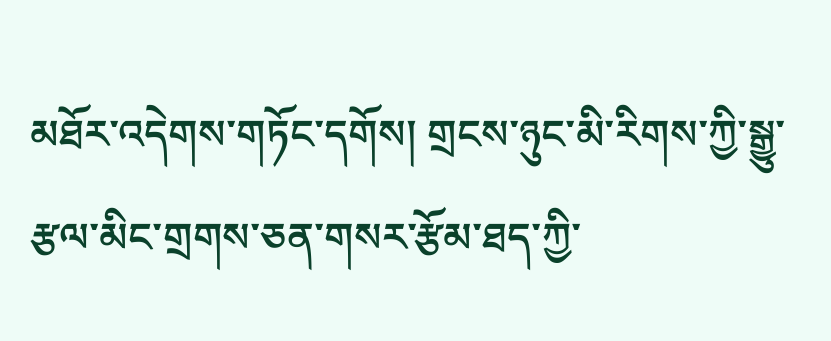མཐོར་འདེགས་གཏོང་དགོས། གྲངས་ཉུང་མི་རིགས་ཀྱི་སྒྱུ་རྩལ་མིང་གྲགས་ཅན་གསར་རྩོམ་ཐད་ཀྱི་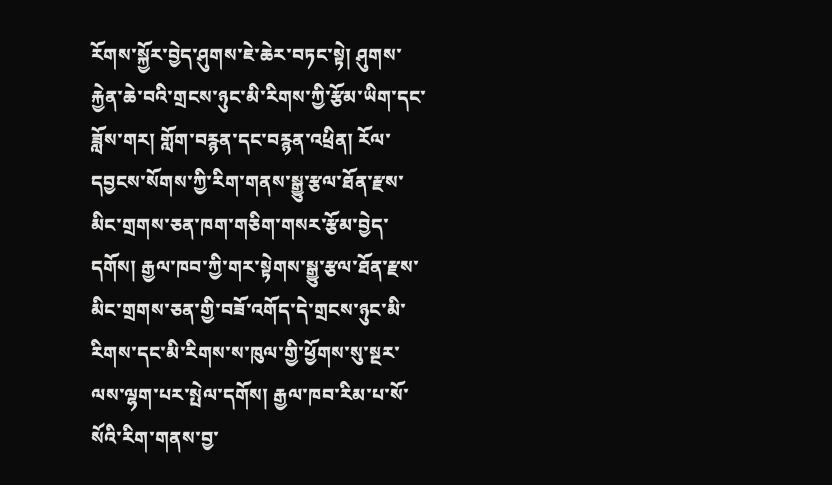རོགས་སྐྱོར་བྱེད་ཤུགས་ཇེ་ཆེར་བཏང་སྟེ། ཤུགས་རྐྱེན་ཆེ་བའི་གྲངས་ཉུང་མི་རིགས་ཀྱི་རྩོམ་ཡིག་དང་ཟློས་གར། གློག་བརྙན་དང་བརྙན་འཕྲིན། རོལ་དབྱངས་སོགས་ཀྱི་རིག་གནས་སྒྱུ་རྩལ་ཐོན་རྫས་མིང་གྲགས་ཅན་ཁག་གཅིག་གསར་རྩོམ་བྱེད་དགོས། རྒྱལ་ཁབ་ཀྱི་གར་སྟེགས་སྒྱུ་རྩལ་ཐོན་རྫས་མིང་གྲགས་ཅན་གྱི་བཟོ་འགོད་དེ་གྲངས་ཉུང་མི་རིགས་དང་མི་རིགས་ས་ཁུལ་གྱི་ཕྱོགས་སུ་སྔར་ལས་ལྷག་པར་སྤེལ་དགོས། རྒྱལ་ཁབ་རིམ་པ་སོ་སོའི་རིག་གནས་བྱ་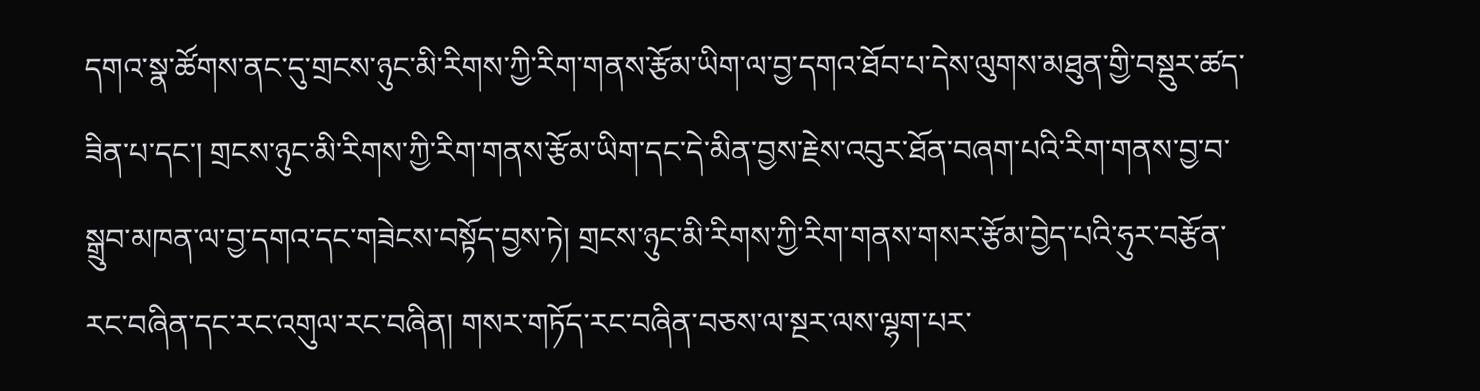དགའ་སྣ་ཚོགས་ནང་དུ་གྲངས་ཉུང་མི་རིགས་ཀྱི་རིག་གནས་རྩོམ་ཡིག་ལ་བྱ་དགའ་ཐོབ་པ་དེས་ལུགས་མཐུན་གྱི་བསྡུར་ཚད་ཟིན་པ་དང་། གྲངས་ཉུང་མི་རིགས་ཀྱི་རིག་གནས་རྩོམ་ཡིག་དང་དེ་མིན་བྱས་རྗེས་འབུར་ཐོན་བཞག་པའི་རིག་གནས་བྱ་བ་སྒྲུབ་མཁན་ལ་བྱ་དགའ་དང་གཟེངས་བསྟོད་བྱས་ཏེ། གྲངས་ཉུང་མི་རིགས་ཀྱི་རིག་གནས་གསར་རྩོམ་བྱེད་པའི་ཧུར་བརྩོན་རང་བཞིན་དང་རང་འགུལ་རང་བཞིན། གསར་གཏོད་རང་བཞིན་བཅས་ལ་སྔར་ལས་ལྷག་པར་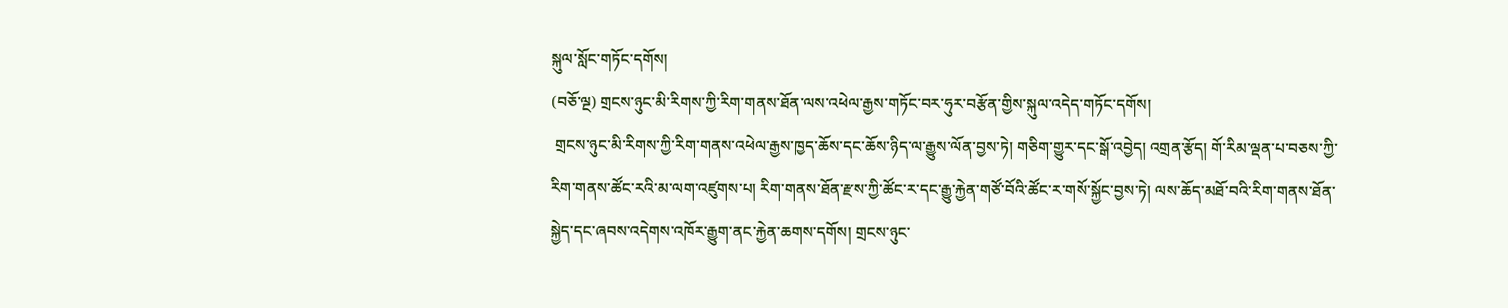སྐུལ་སློང་གཏོང་དགོས།
(བཅོ་ལྔ) གྲངས་ཉུང་མི་རིགས་ཀྱི་རིག་གནས་ཐོན་ལས་འཕེལ་རྒྱས་གཏོང་བར་ཧུར་བརྩོན་གྱིས་སྐུལ་འདེད་གཏོང་དགོས།
 གྲངས་ཉུང་མི་རིགས་ཀྱི་རིག་གནས་འཕེལ་རྒྱས་ཁྱད་ཆོས་དང་ཆོས་ཉིད་ལ་རྒྱུས་ལོན་བྱས་ཏེ། གཅིག་གྱུར་དང་སྒོ་འབྱེད། འགྲན་རྩོད། གོ་རིམ་ལྡན་པ་བཅས་ཀྱི་རིག་གནས་ཚོང་རའི་མ་ལག་འཛུགས་པ། རིག་གནས་ཐོན་རྫས་ཀྱི་ཚོང་ར་དང་རྒྱུ་རྐྱེན་གཙོ་བོའི་ཚོང་ར་གསོ་སྐྱོང་བྱས་ཏེ། ལས་ཆོད་མཐོ་བའི་རིག་གནས་ཐོན་སྐྱེད་དང་ཞབས་འདེགས་འཁོར་རྒྱུག་ནང་རྐྱེན་ཆགས་དགོས། གྲངས་ཉུང་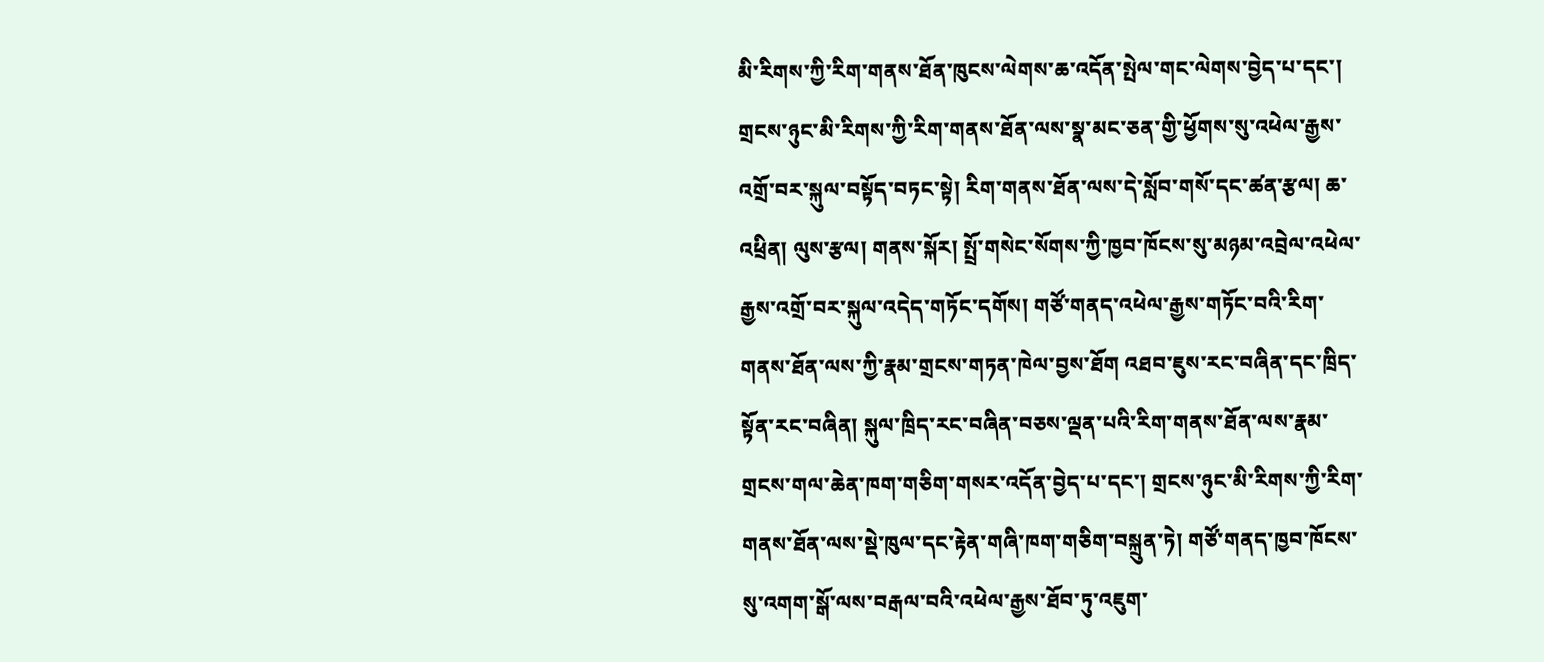མི་རིགས་ཀྱི་རིག་གནས་ཐོན་ཁུངས་ལེགས་ཆ་འདོན་སྤེལ་གང་ལེགས་བྱེད་པ་དང་། གྲངས་ཉུང་མི་རིགས་ཀྱི་རིག་གནས་ཐོན་ལས་སྣ་མང་ཅན་གྱི་ཕྱོགས་སུ་འཕེལ་རྒྱས་འགྲོ་བར་སྐུལ་བསྟོད་བཏང་སྟེ། རིག་གནས་ཐོན་ལས་དེ་སློབ་གསོ་དང་ཚན་རྩལ། ཆ་འཕྲིན། ལུས་རྩལ། གནས་སྐོར། སྤྲོ་གསེང་སོགས་ཀྱི་ཁྱབ་ཁོངས་སུ་མཉམ་འབྲེལ་འཕེལ་རྒྱས་འགྲོ་བར་སྐུལ་འདེད་གཏོང་དགོས། གཙོ་གནད་འཕེལ་རྒྱས་གཏོང་བའི་རིག་གནས་ཐོན་ལས་ཀྱི་རྣམ་གྲངས་གཏན་ཁེལ་བྱས་ཐོག འཐབ་ཇུས་རང་བཞིན་དང་ཁྲིད་སྟོན་རང་བཞིན། སྐུལ་ཁྲིད་རང་བཞིན་བཅས་ལྡན་པའི་རིག་གནས་ཐོན་ལས་རྣམ་གྲངས་གལ་ཆེན་ཁག་གཅིག་གསར་འདོན་བྱེད་པ་དང་། གྲངས་ཉུང་མི་རིགས་ཀྱི་རིག་གནས་ཐོན་ལས་སྡེ་ཁུལ་དང་རྟེན་གཞི་ཁག་གཅིག་བསྐྲུན་ཏེ། གཙོ་གནད་ཁྱབ་ཁོངས་སུ་འགག་སྒོ་ལས་བརྒལ་བའི་འཕེལ་རྒྱས་ཐོབ་ཏུ་འཇུག་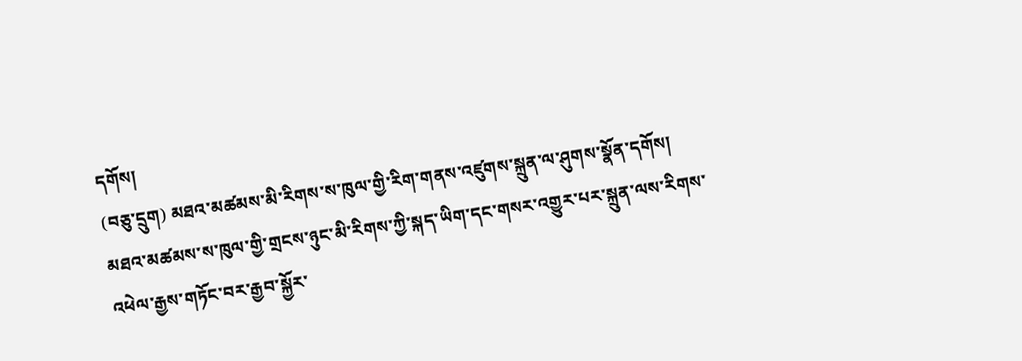དགོས།
(བཅུ་དྲུག) མཐའ་མཚམས་མི་རིགས་ས་ཁུལ་གྱི་རིག་གནས་འཛུགས་སྐྲུན་ལ་ཤུགས་སྣོན་དགོས།
མཐའ་མཚམས་ས་ཁུལ་གྱི་གྲངས་ཉུང་མི་རིགས་ཀྱི་སྐད་ཡིག་དང་གསར་འགྱུར་པར་སྐྲུན་ལས་རིགས་འཕེལ་རྒྱས་གཏོང་བར་རྒྱབ་སྐྱོར་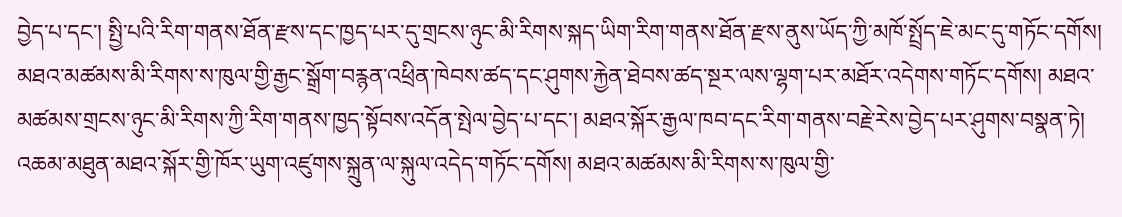བྱེད་པ་དང་། སྤྱི་པའི་རིག་གནས་ཐོན་རྫས་དང་ཁྱད་པར་དུ་གྲངས་ཉུང་མི་རིགས་སྐད་ཡིག་རིག་གནས་ཐོན་རྫས་ནུས་ཡོད་ཀྱི་མཁོ་སྤྲོད་ཇེ་མང་དུ་གཏོང་དགོས། མཐའ་མཚམས་མི་རིགས་ས་ཁུལ་གྱི་རྒྱང་སྒྲོག་བརྙན་འཕྲིན་ཁེབས་ཚད་དང་ཤུགས་རྐྱེན་ཐེབས་ཚད་སྔར་ལས་ལྷག་པར་མཐོར་འདེགས་གཏོང་དགོས། མཐའ་མཚམས་གྲངས་ཉུང་མི་རིགས་ཀྱི་རིག་གནས་ཁྱད་སྟོབས་འདོན་སྤེལ་བྱེད་པ་དང་། མཐའ་སྐོར་རྒྱལ་ཁབ་དང་རིག་གནས་བརྗེ་རེས་བྱེད་པར་ཤུགས་བསྣན་ཏེ། འཆམ་མཐུན་མཐའ་སྐོར་གྱི་ཁོར་ཡུག་འཛུགས་སྐྲུན་ལ་སྐུལ་འདེད་གཏོང་དགོས། མཐའ་མཚམས་མི་རིགས་ས་ཁུལ་གྱི་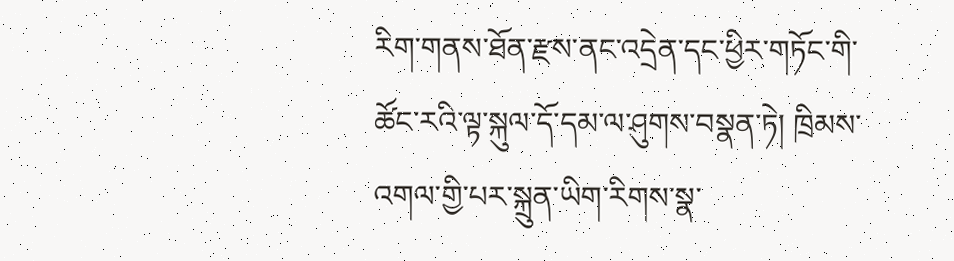རིག་གནས་ཐོན་རྫས་ནང་འདྲེན་དང་ཕྱིར་གཏོང་གི་ཚོང་རའི་ལྟ་སྐུལ་དོ་དམ་ལ་ཤུགས་བསྣན་ཏེ། ཁྲིམས་འགལ་གྱི་པར་སྐྲུན་ཡིག་རིགས་སྣ་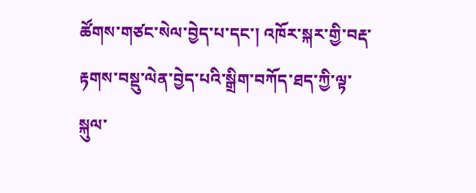ཚོགས་གཙང་སེལ་བྱེད་པ་དང་། འཁོར་སྐར་གྱི་བརྡ་རྟགས་བསྡུ་ལེན་བྱེད་པའི་སྒྲིག་བཀོད་ཐད་ཀྱི་ལྟ་སྐུལ་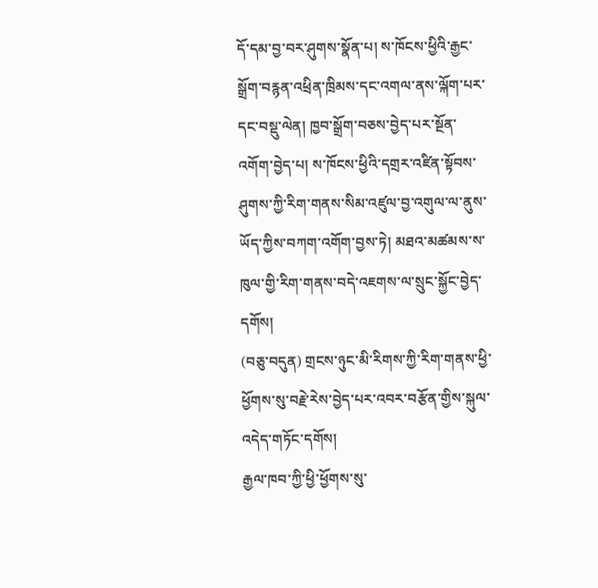དོ་དམ་བྱ་བར་ཤུགས་སྣོན་པ། ས་ཁོངས་ཕྱིའི་རྒྱང་སྒྲོག་བརྙན་འཕྲིན་ཁྲིམས་དང་འགལ་ནས་ལྐོག་པར་དང་བསྡུ་ལེན། ཁྱབ་སྒྲོག་བཅས་བྱེད་པར་སྔོན་འགོག་བྱེད་པ། ས་ཁོངས་ཕྱིའི་དགྲར་འཛིན་སྟོབས་ཤུགས་ཀྱི་རིག་གནས་སིམ་འཛུལ་བྱ་འགུལ་ལ་ནུས་ཡོད་ཀྱིས་བཀག་འགོག་བྱས་ཏེ། མཐའ་མཚམས་ས་ཁུལ་གྱི་རིག་གནས་བདེ་འཇགས་ལ་སྲུང་སྐྱོང་བྱེད་དགོས།
(བཅུ་བདུན) གྲངས་ཉུང་མི་རིགས་ཀྱི་རིག་གནས་ཕྱི་ཕྱོགས་སུ་བརྗེ་རེས་བྱེད་པར་འབར་བརྩོན་གྱིས་སྐུལ་འདེད་གཏོང་དགོས།
རྒྱལ་ཁབ་ཀྱི་ཕྱི་ཕྱོགས་སུ་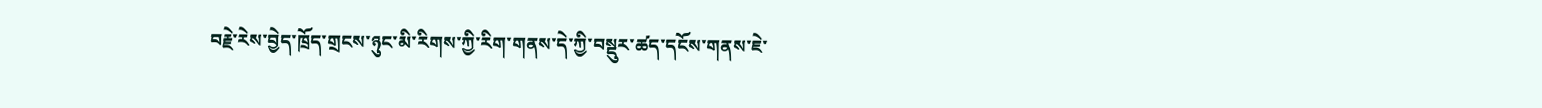བརྗེ་རེས་བྱེད་ཁྲོད་གྲངས་ཉུང་མི་རིགས་ཀྱི་རིག་གནས་དེ་ཀྱི་བསྡུར་ཚད་དངོས་གནས་ཇེ་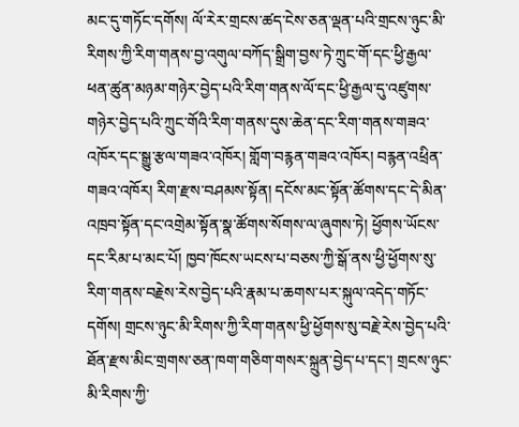མང་དུ་གཏོང་དགོས། ལོ་རེར་གྲངས་ཚད་ངེས་ཅན་ལྡན་པའི་གྲངས་ཉུང་མི་རིགས་ཀྱི་རིག་གནས་བྱ་འགུལ་བཀོད་སྒྲིག་བྱས་ཏེ་ཀྲུང་གོ་དང་ཕྱི་རྒྱལ་ཕན་ཚུན་མཉམ་གཉེར་བྱེད་པའི་རིག་གནས་ལོ་དང་ཕྱི་རྒྱལ་དུ་འཛུགས་གཉེར་བྱེད་པའི་ཀྲུང་གོའི་རིག་གནས་དུས་ཆེན་དང་རིག་གནས་གཟའ་འཁོར་དང་སྒྱུ་རྩལ་གཟའ་འཁོར། གློག་བརྙན་གཟའ་འཁོར། བརྙན་འཕྲིན་གཟའ་འཁོར། རིག་རྫས་བཤམས་སྟོན། དངོས་མང་སྟོན་ཚོགས་དང་དེ་མིན་འཁྲབ་སྟོན་དང་འགྲེམ་སྟོན་སྣ་ཚོགས་སོགས་ལ་ཞུགས་ཏེ། ཕྱོགས་ཡོངས་དང་རིམ་པ་མང་པོ། ཁྱབ་ཁོངས་ཡངས་པ་བཅས་ཀྱི་སྒོ་ནས་ཕྱི་ཕྱོགས་སུ་རིག་གནས་བརྗེས་རེས་བྱེད་པའི་རྣམ་པ་ཆགས་པར་སྐུལ་འདེད་གཏོང་དགོས། གྲངས་ཉུང་མི་རིགས་ཀྱི་རིག་གནས་ཕྱི་ཕྱོགས་སུ་བརྗེ་རེས་བྱེད་པའི་ཐོན་རྫས་མིང་གྲགས་ཅན་ཁག་གཅིག་གསར་སྐྲུན་བྱེད་པ་དང་། གྲངས་ཉུང་མི་རིགས་ཀྱི་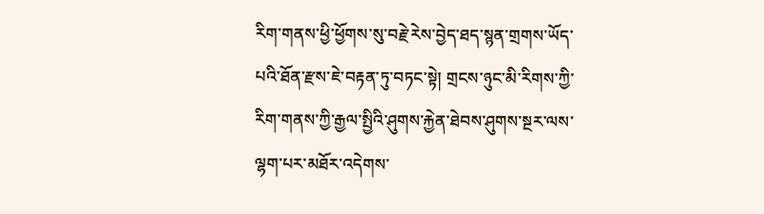རིག་གནས་ཕྱི་ཕྱོགས་སུ་བརྗེ་རེས་བྱེད་ཐད་སྙན་གྲགས་ཡོད་པའི་ཐོན་རྫས་ཇེ་བརྟན་ཏུ་བཏང་སྟེ། གྲངས་ཉུང་མི་རིགས་ཀྱི་རིག་གནས་ཀྱི་རྒྱལ་སྤྱིའི་ཤུགས་རྐྱེན་ཐེབས་ཤུགས་སྔར་ལས་ལྷག་པར་མཐོར་འདེགས་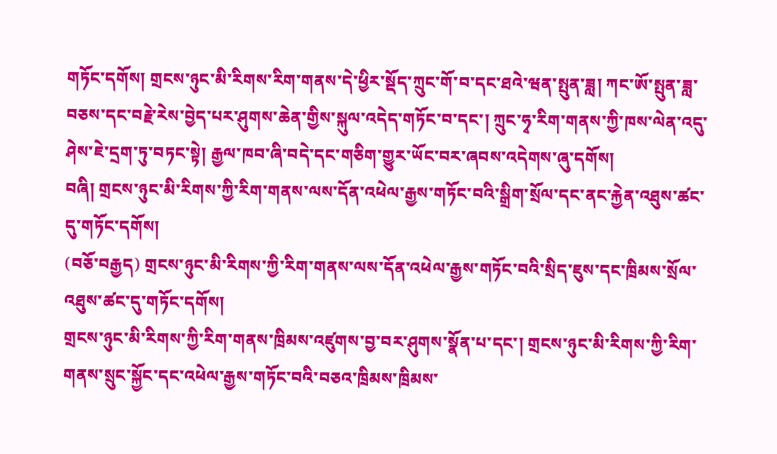གཏོང་དགོས། གྲངས་ཉུང་མི་རིགས་རིག་གནས་དེ་ཕྱིར་སྡོད་ཀྲུང་གོ་བ་དང་ཐའེ་ཝན་སྤུན་ཟླ། ཀང་ཨོ་སྤུན་ཟླ་བཅས་དང་བརྗེ་རེས་བྱེད་པར་ཤུགས་ཆེན་གྱིས་སྐུལ་འདེད་གཏོང་བ་དང་། ཀྲུང་ཧྭ་རིག་གནས་ཀྱི་ཁས་ལེན་འདུ་ཤེས་ཇེ་དྲག་ཏུ་བཏང་སྟེ། རྒྱལ་ཁབ་ཞི་བདེ་དང་གཅིག་གྱུར་ཡོང་བར་ཞབས་འདེགས་ཞུ་དགོས།
བཞི། གྲངས་ཉུང་མི་རིགས་ཀྱི་རིག་གནས་ལས་དོན་འཕེལ་རྒྱས་གཏོང་བའི་སྒྲིག་སྲོལ་དང་ནང་རྐྱེན་འཐུས་ཚང་དུ་གཏོང་དགོས།
(བཅོ་བརྒྱད) གྲངས་ཉུང་མི་རིགས་ཀྱི་རིག་གནས་ལས་དོན་འཕེལ་རྒྱས་གཏོང་བའི་སྲིད་ཇུས་དང་ཁྲིམས་སྲོལ་འཐུས་ཚང་དུ་གཏོང་དགོས།
གྲངས་ཉུང་མི་རིགས་ཀྱི་རིག་གནས་ཁྲིམས་འཛུགས་བྱ་བར་ཤུགས་སྣོན་པ་དང་། གྲངས་ཉུང་མི་རིགས་ཀྱི་རིག་གནས་སྲུང་སྐྱོང་དང་འཕེལ་རྒྱས་གཏོང་བའི་བཅའ་ཁྲིམས་ཁྲིམས་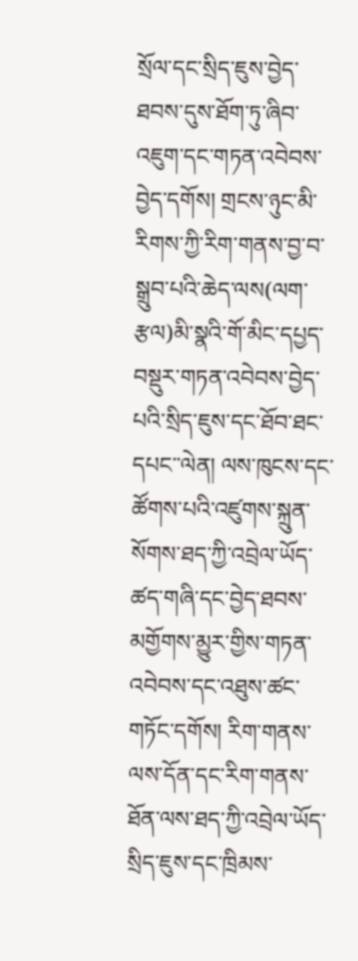སྲོལ་དང་སྲིད་ཇུས་བྱེད་ཐབས་དུས་ཐོག་ཏུ་ཞིབ་འཇུག་དང་གཏན་འབེབས་བྱེད་དགོས། གྲངས་ཉུང་མི་རིགས་ཀྱི་རིག་གནས་བྱ་བ་སྒྲུབ་པའི་ཆེད་ལས(ལག་རྩལ)མི་སྣའི་གོ་མིང་དཔྱད་བསྡུར་གཏན་འབེབས་བྱེད་པའི་སྲིད་ཇུས་དང་ཐོབ་ཐང་དཔང་་ལེན། ལས་ཁུངས་དང་ཚོགས་པའི་འཛུགས་སྐྲུན་སོགས་ཐད་ཀྱི་འབྲེལ་ཡོད་ཚད་གཞི་དང་བྱེད་ཐབས་མགྱོགས་མྱུར་གྱིས་གཏན་འབེབས་དང་འཐུས་ཚང་གཏོང་དགོས། རིག་གནས་ལས་དོན་དང་རིག་གནས་ཐོན་ལས་ཐད་ཀྱི་འབྲེལ་ཡོད་སྲིད་ཇུས་དང་ཁྲིམས་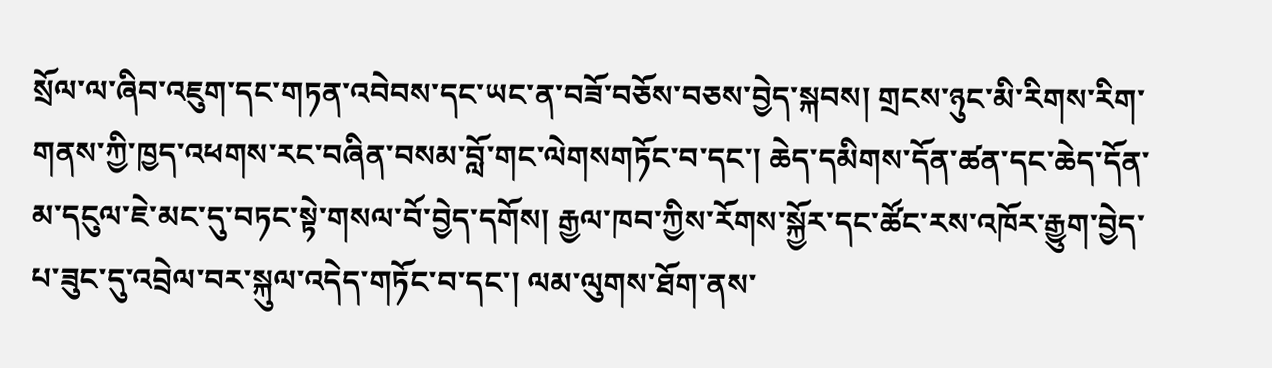སྲོལ་ལ་ཞིབ་འཇུག་དང་གཏན་འབེབས་དང་ཡང་ན་བཟོ་བཅོས་བཅས་བྱེད་སྐབས། གྲངས་ཉུང་མི་རིགས་རིག་གནས་ཀྱི་ཁྱད་འཕགས་རང་བཞིན་བསམ་བློ་གང་ལེགསགཏོང་བ་དང་། ཆེད་དམིགས་དོན་ཚན་དང་ཆེད་དོན་མ་དངུལ་ཇེ་མང་དུ་བཏང་སྟེ་གསལ་བོ་བྱེད་དགོས། རྒྱལ་ཁབ་ཀྱིས་རོགས་སྐྱོར་དང་ཚོང་རས་འཁོར་རྒྱུག་བྱེད་པ་ཟུང་དུ་འབྲེལ་བར་སྐུལ་འདེད་གཏོང་བ་དང་། ལམ་ལུགས་ཐོག་ནས་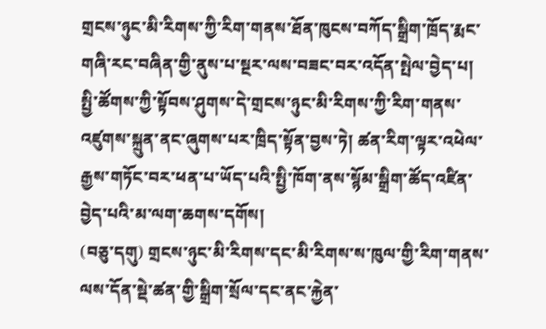གྲངས་ཉུང་མི་རིགས་ཀྱི་རིག་གནས་ཐོན་ཁུངས་བཀོད་སྒྲིག་ཁྲོད་རྨང་གཞི་རང་བཞིན་གྱི་ནུས་པ་སྔར་ལས་བཟང་བར་འདོན་སྤེལ་བྱེད་པ། སྤྱི་ཚོགས་ཀྱི་སྟོབས་ཤུགས་དེ་གྲངས་ཉུང་མི་རིགས་ཀྱི་རིག་གནས་འཛུགས་སྐྲུན་ནང་ཞུགས་པར་ཁྲིད་སྟོན་བྱས་ཏེ། ཚན་རིག་ལྟར་འཕེལ་རྒྱས་གཏོང་བར་ཕན་པ་ཡོད་པའི་སྤྱི་ཁོག་ནས་སྙོམ་སྒྲིག་ཚོད་འཛིན་བྱེད་པའི་མ་ལག་ཆགས་དགོས།
(བཅུ་དགུ) གྲངས་ཉུང་མི་རིགས་དང་མི་རིགས་ས་ཁུལ་གྱི་རིག་གནས་ལས་དོན་སྡེ་ཚན་གྱི་སྒྲིག་སྲོལ་དང་ནང་རྐྱེན་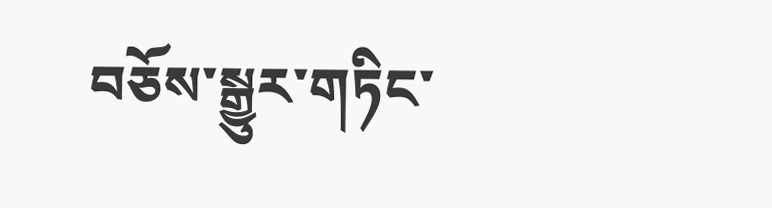བཅོས་སྒྱུར་གཏིང་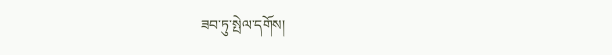ཟབ་ཏུ་སྤེལ་དགོས།